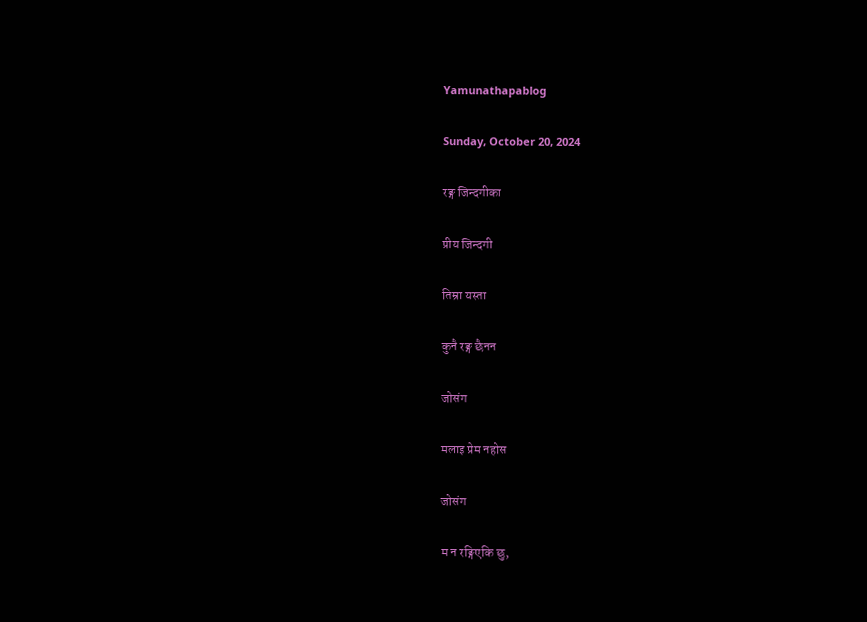Yamunathapablog

Sunday, October 20, 2024

रङ्ग जिन्दगीका

प्रीय जिन्दगी

तिम्रा यस्ता

कुनै रङ्ग छैनन

जोसंग

मलाइ प्रेम नहोस

जोसंग

म न रङ्गिएकि छु,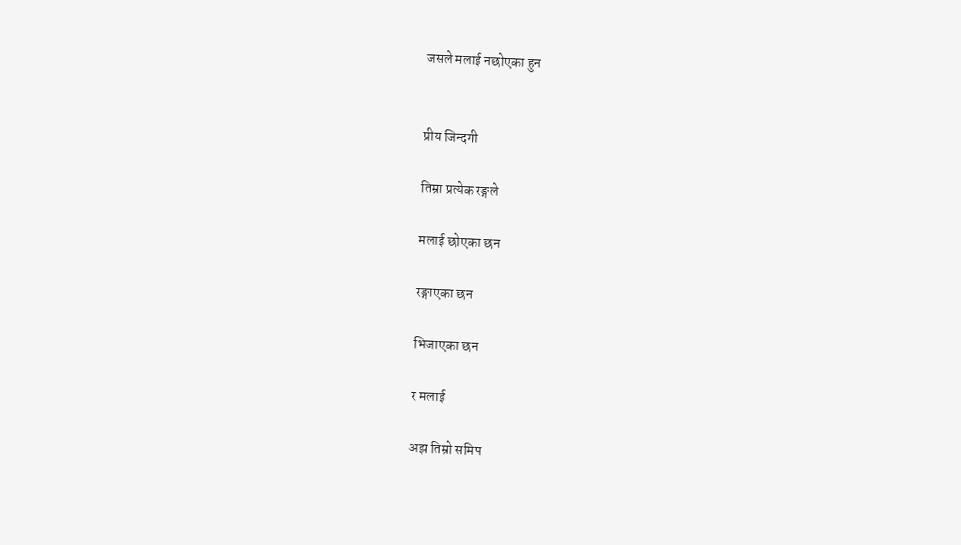जसले मलाई नछोएका हुन


प्रीय जिन्दगी

तिम्रा प्रत्येक रङ्गले

मलाई छोएका छन

रङ्गाएका छन

भिजाएका छन

र मलाई

अझ तिम्रो समिप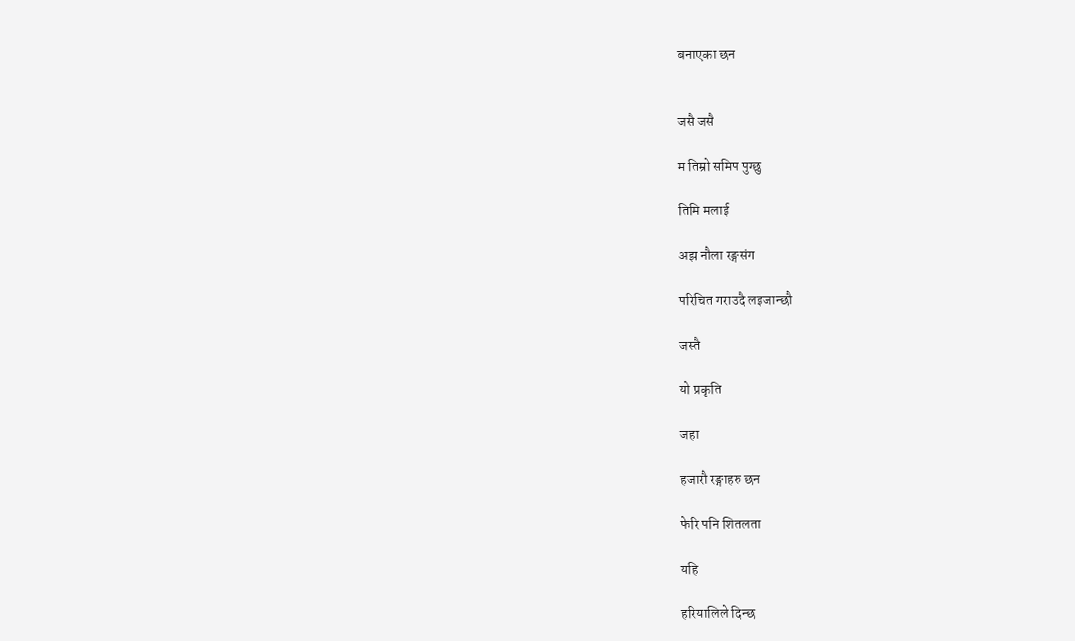बनाएका छन


जसै जसै

म तिम्रो समिप पुग्छु

तिमि मलाई

अझ नौला रङ्गसंग

परिचित गराउदै लइजान्छौ

जस्तै

यो प्रकृति

जहा

हजारौ रङ्गाहरु छन

फेरि पनि शितलता

यहि

हरियालिले दिन्छ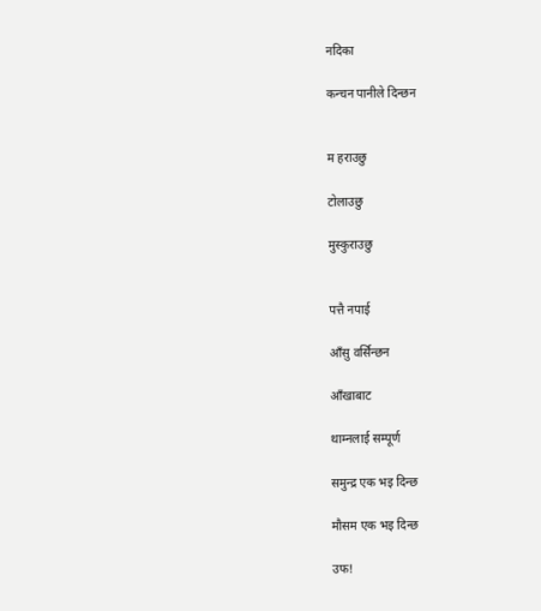नदिका

कन्चन पानीले दिन्छन


म हराउछु

टोलाउछु

मुस्कुराउछु


पत्तै नपाई

आँसु वर्सिन्छन

आँखाबाट

थाम्नलाई सम्पूर्ण

समुन्द्र एक भइ दिन्छ

मौसम एक भइ दिन्छ

उफ!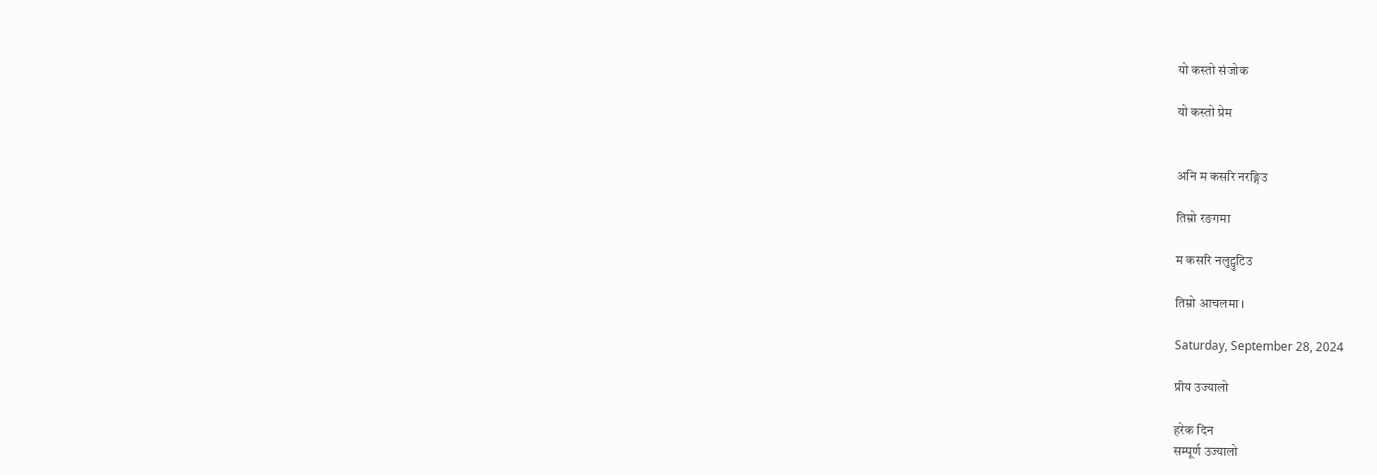यो कस्तो संजोक

यो कस्तो प्रेम


अनि म कसरि नरङ्गिउ

तिम्रो रङगमा

म कसरि नलुट्पुटिउ

तिम्रो आचलमा ।

Saturday, September 28, 2024

प्रीय उज्यालो

हरेक दिन
सम्पूर्ण उज्यालो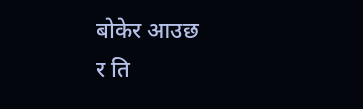बोकेर आउछ
र ति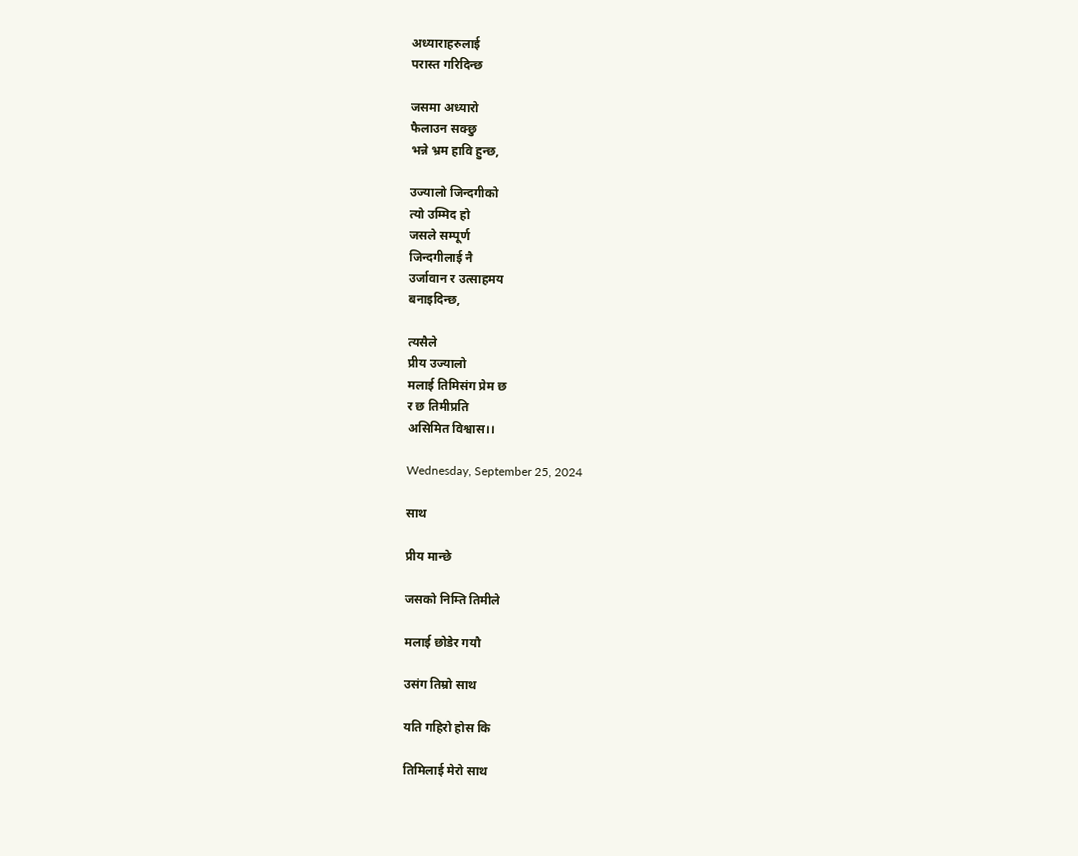अध्याराहरुलाई
परास्त गरिदिन्छ

जसमा अध्यारो
फैलाउन सक्छु
भन्ने भ्रम हावि हुन्छ,

उज्यालो जिन्दगीको
त्यो उम्मिद हो
जसले सम्पूर्ण
जिन्दगीलाई नै
उर्जावान र उत्साहमय
बनाइदिन्छ,

त्यसैले
प्रीय उज्यालो
मलाई तिमिसंग प्रेम छ
र छ तिमीप्रति
असिमित विश्वास।।

Wednesday, September 25, 2024

साथ

प्रीय मान्छे

जसको निम्ति तिमीले

मलाई छोडेर गयौ

उसंग तिम्रो साथ

यति गहिरो होस कि

तिमिलाई मेरो साथ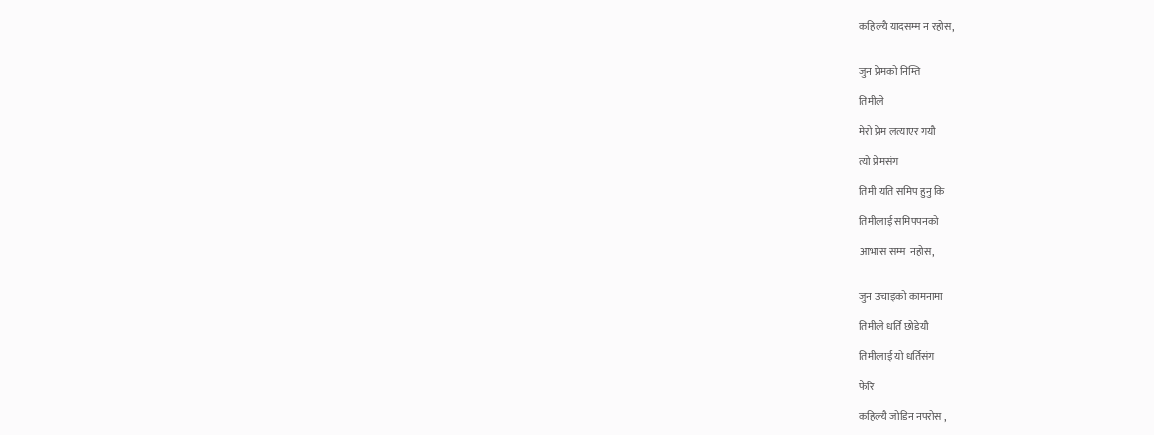कहिल्यै यादसम्म न रहोस,


जुन प्रेमको निम्ति

तिमीले

मेरो प्रेम लत्याएर गयौ

त्यो प्रेमसंग

तिमी यति समिप हुनु कि

तिमीलाई समिपपनको

आभास सम्म  नहोस,


जुन उचाइको कामनामा

तिमीले धर्ति छोडेयौ

तिमीलाई यो धर्तिसंग

फेरि

कहिल्यै जोडिन नपरोस ,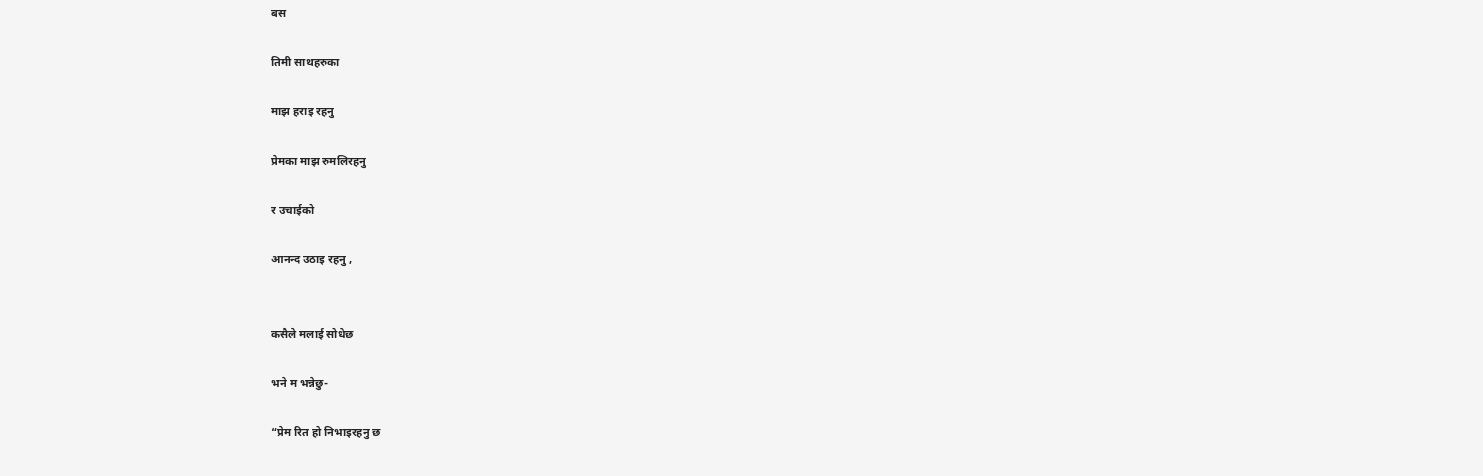बस

तिमी साथहरुका

माझ हराइ रहनु

प्रेमका माझ रुमलिरहनु

र उचाईको

आनन्द उठाइ रहनु ,


कसैले मलाई सोधेछ

भने म भन्नेछु-

“प्रेम रित हो निभाइरहनु छ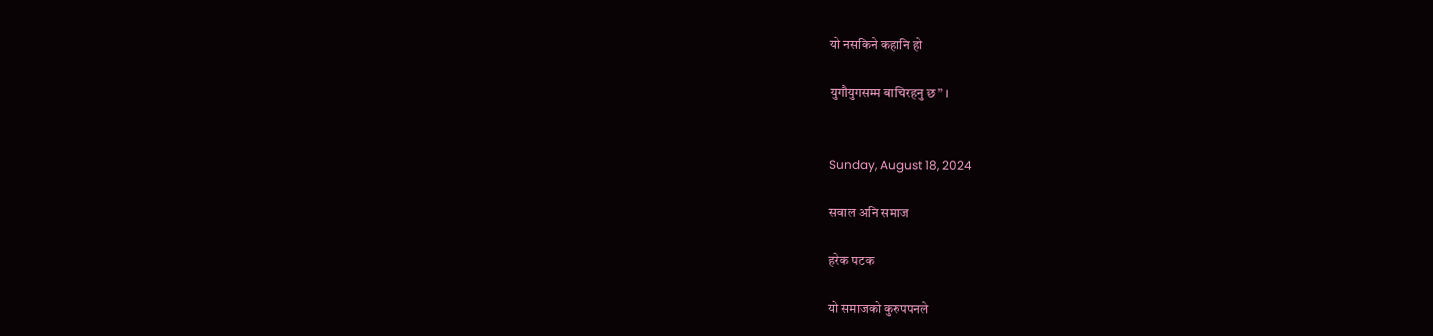यो नसकिने कहानि हो

युगौयुगसम्म बाचिरहनु छ” ।


Sunday, August 18, 2024

सवाल अनि समाज

हरेक पटक

यो समाजको कुरुपपनले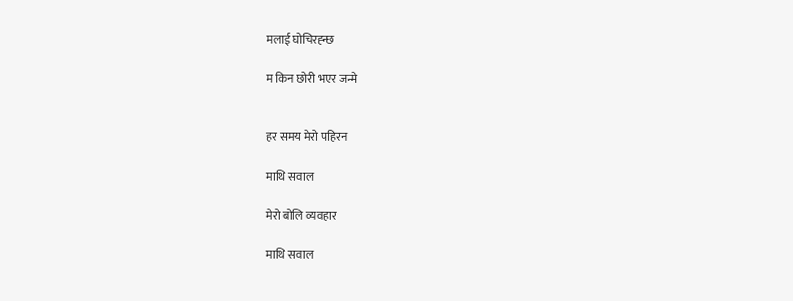मलाई घोचिरह्न्छ

म किन छोरी भएर जन्मे


हर समय मेरो पहिरन

माथि सवाल

मेरो बोलि व्यवहार

माथि सवाल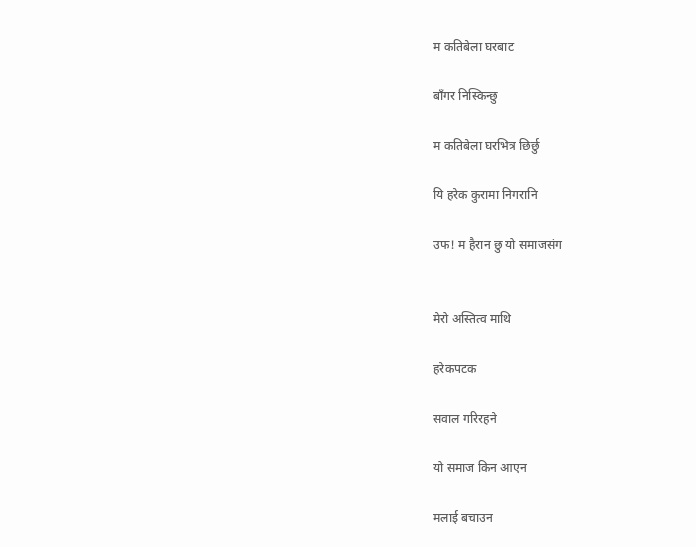म कतिबेला घरबाट

बाँगर निस्किन्छु

म कतिबेला घरभित्र छिर्छु

यि हरेक कुरामा निगरानि

उफ! म हैरान छु यो समाजसंग


मेरो अस्तित्व माथि

हरेकपटक

सवाल गरिरहने

यो समाज किन आएन

मलाई बचाउन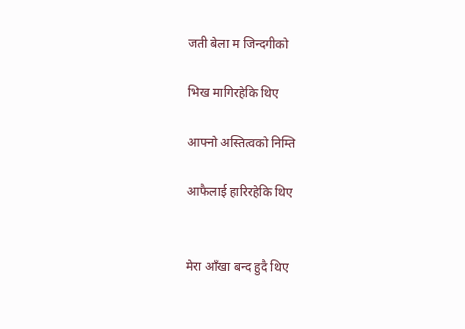जती बेला म जिन्दगीको

भिख मागिरहेकि थिए

आफ्नो अस्तित्वको निम्ति

आफैलाई हारिरहेकि थिए


मेरा आँखा बन्द हुदै थिए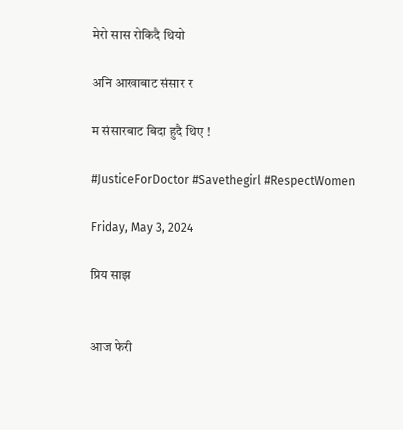मेरो सास रोकिदै थियो

अनि आखाबाट संसार र

म संसारबाट बिदा हुदै थिए !

#JusticeForDoctor #Savethegirl #RespectWomen

Friday, May 3, 2024

प्रिय साझ


आज फेरी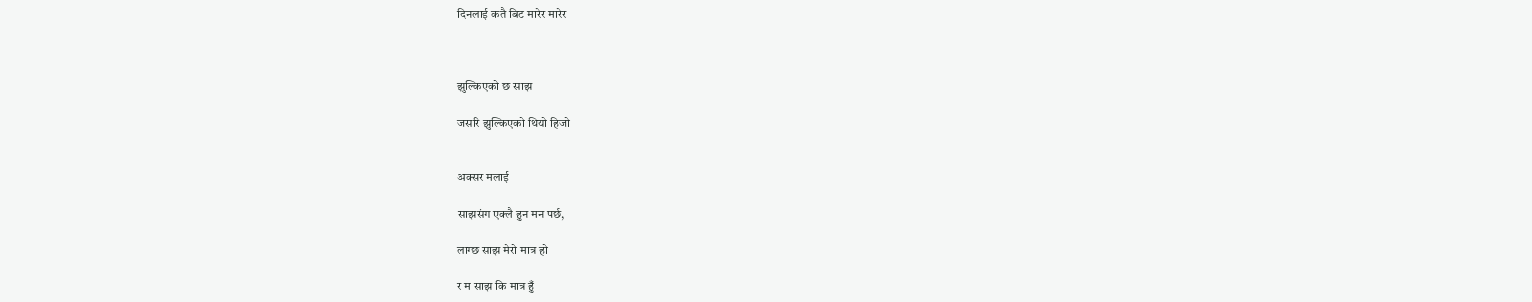दिनलाई कतै बिट मारेर मारेर



झुल्किएको छ साझ

जसरि झुल्किएको थियो हिजो


अक्सर मलाई

साझसंग एक्लै हुन मन पर्छ,

लाग्छ साझ मेरो मात्र हो

र म साझ कि मात्र हुँ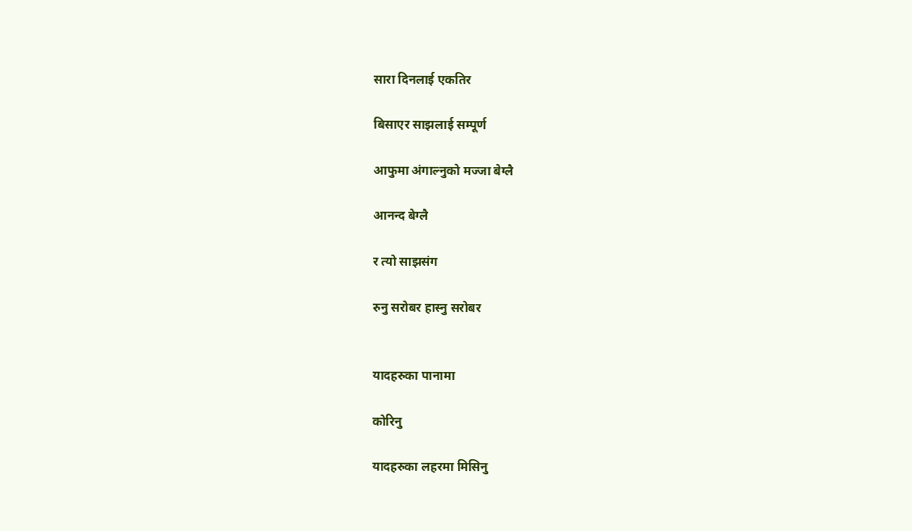सारा दिनलाई एकतिर

बिसाएर साझलाई सम्पूर्ण

आफुमा अंगाल्नुको मज्जा बेग्लै

आनन्द बेग्लै

र त्यो साझसंग

रुनु सरोबर हास्नु सरोबर


यादहरुका पानामा

कोरिनु

यादहरुका लहरमा मिसिनु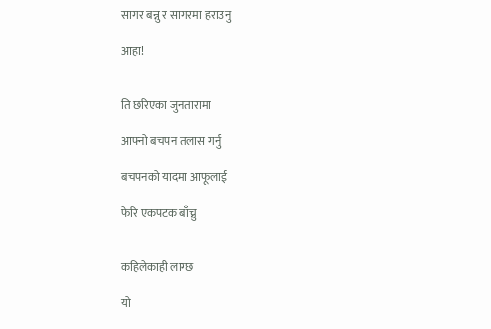सागर बन्नु र सागरमा हराउनु

आहा!


ति छरिएका जुनतारामा

आफ्नो बचपन तलास गर्नु

बचपनको यादमा आफूलाई

फेरि एकपटक बाँच्नु


कहिलेकाही लाग्छ

यो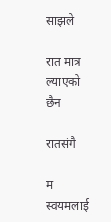साझले

रात मात्र ल्याएको छैन

रातसंगै

म स्वयमलाई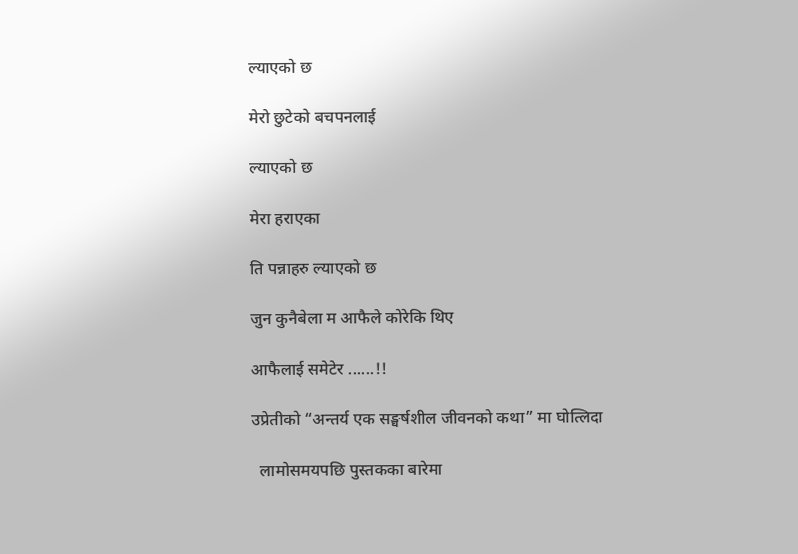ल्याएको छ

मेरो छुटेको बचपनलाई

ल्याएको छ

मेरा हराएका

ति पन्नाहरु ल्याएको छ

जुन कुनैबेला म आफैले कोरेकि थिए

आफैलाई समेटेर ......!!

उप्रेतीको “अन्तर्य एक सङ्घर्षशील जीवनको कथा” मा घोत्लिदा

  लामोसमयपछि पुस्तकका बारेमा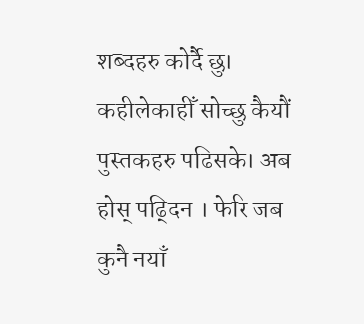शब्दहरु कोर्दै छु। कहीलेकाहीँ सोच्छु कैयौं पुस्तकहरु पढिसके। अब होस् पढ्दिन । फेरि जब कुनै नयाँ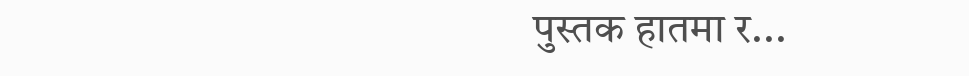पुस्तक हातमा र...